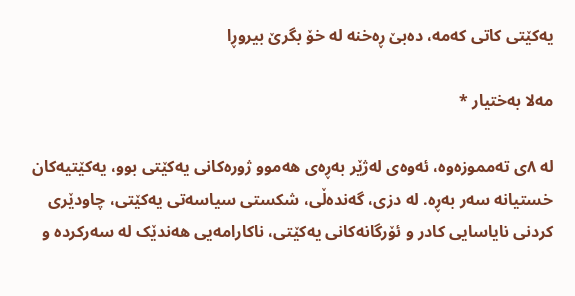یه‌كێتی كاتی كه‌مه‌، ده‌بێ ڕه‌خنه‌ له‌ خۆ بگرێ بیروڕا

مه‌لا به‌ختیار *

لە ٨ی تەمموزەوە، ئەوەی لەژێر بەڕەی ھەموو ژورەکانی یەکێتی بوو، یەکێتیەکان خستیانە سەر بەڕە. لە دزی، گەندەڵی، شکستی سیاسەتی یەکێتی، چاودێری کردنی نایاسایی کادر و ئۆرگانەکانی یەکێتی، ناکارامەیی ھەندێک لە سەرکردە و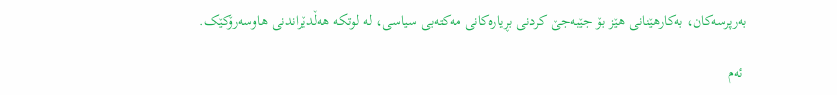بەرپرسەکان، بەکارھێنانی ھێز بۆ جێبەجێ کردنی بڕیارەکانی مەکتەبی سیاسی، لە لوتکە ھەڵدێراندنی ھاوسەرۆکێک.

 ئەم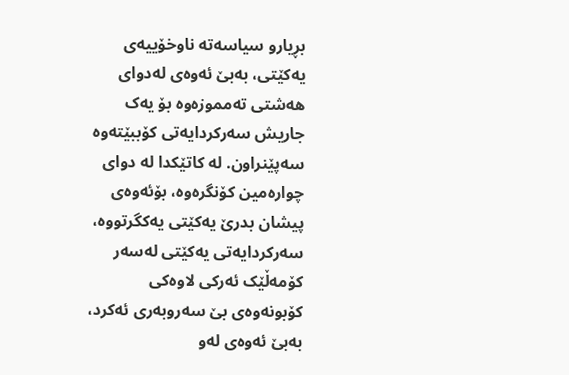بڕیارو سیاسەتە ناوخۆییەی یەکێتی، بەبێ ئەوەی لەدوای هه‌شتی تەمموزەوە بۆ یەک جاریش سەرکردایەتی کۆببێتەوە سەپێنراون. لە کاتێکدا لە دوای چوارەمین کۆنگرەوە، بۆئەوەی پیشان بدرێ یەکێتی یەکگرتووە، سەرکردایەتی یەکێتی لەسەر کۆمەڵێک ئەرکی لاوەکی کۆبونەوەی بێ سەروبەری ئەکرد، بەبێ ئەوەی لەو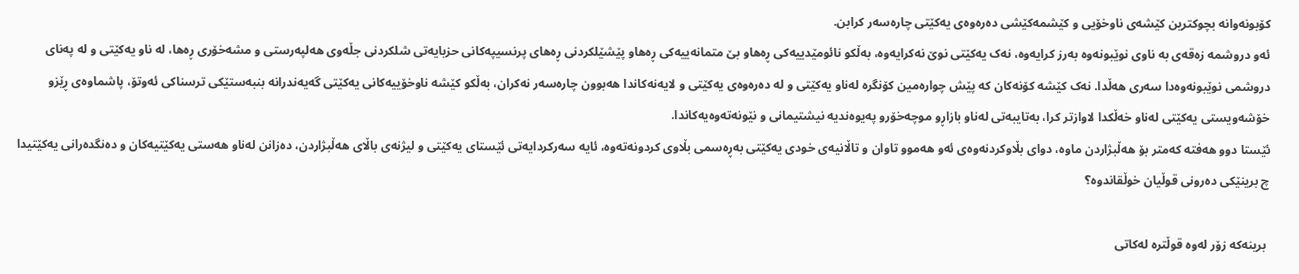کۆبونەوانە بچوکترین کێشەی ناوخۆیی و کێشمەکێشی دەرەوەی یەکێتی چارەسەر کرابن.
ئەو دروشمە زەقەی بە ناوی نوێبونەوە بەرز کرایەوە، نەک یەکێتی نوێ نەکرایەوە، بەڵکو نائومێدییەکی ڕەھاو بێ متمانەییەکی ڕەھاو پێشێلکردنی ڕەھای پرنسیپەکانی حزبایەتی شلکردنی جڵەوی ھەلپەرستی و مشەخۆری ڕەھا، لە ناو یەکێتی و لە پەنای دروشمی نوێبونەوەدا سەری ھەڵدا. نەک کێشە کۆنەکان کە پێش چوارەمین کۆنگرە لەناو یەکێتی و لە دەرەوەی یەکێتی و لایەنەکاندا ھەبوون چارەسەر نەکران، بەڵکو کێشە ناوخۆییەکانی یەکێتی گەیەندرانە بنبەستێکی ترسناکی ئەوتۆ، پاشماوەی ڕێزو خۆشەویستی یەکێتی لەناو خەڵکدا لاوازتر کرا، بەتایبەتی لەناو بازاڕو موچەخۆرو پەیوەندیە نیشتیمانی و نێونەتەوەیەکاندا.
ئێستا دوو هەفتە کەمتر بۆ ھەڵبژاردن ماوە، دوای بڵاوکردنەوەی ئەو ھەموو تاوان و تاڵانیەی خودی یەکێتی بەڕەسمی بڵاوی کردونەتەوە، ئایە سەرکردایەتی ئێستای یەکێتی و لیژنەی باڵای ھەڵبژاردن، دەزانن لەناو ھەستی یەکێتیەکان و دەنگدەرانی یەکێتیدا چ برینێکی دەرونی قوڵیان خوڵقاندوە؟

 برینەکە زۆر لەوە قوڵترە لەکاتی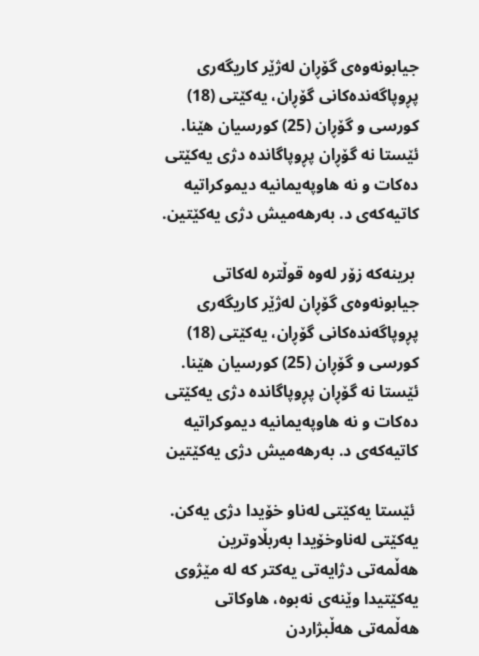جیابونەوەی گۆڕان لەژێر کاریگەری پڕوپاگەندەکانی گۆڕان، یەکێتی (18) کورسی و گۆڕان (25) کورسیان ھێنا. ئێستا نە گۆڕان پڕوپاگاندە دژی یەکێتی دەکات و نە ھاوپەیمانیە دیموکراتیە کاتیەکەی د. بەرھەمیش دژی یەکێتین.

 برینەکە زۆر لەوە قوڵترە لەکاتی جیابونەوەی گۆڕان لەژێر کاریگەری پڕوپاگەندەکانی گۆڕان، یەکێتی (18) کورسی و گۆڕان (25) کورسیان ھێنا. ئێستا نە گۆڕان پڕوپاگاندە دژی یەکێتی دەکات و نە ھاوپەیمانیە دیموکراتیە کاتیەکەی د. بەرھەمیش دژی یەکێتین

 ئێستا یەکێتی لەناو خۆیدا دژی یەکن. یەکێتی لەناوخۆیدا بەربڵاوترین ھەڵمەتی دژایەتی یەکتر کە لە مێژوی یەکێتیدا وێنەی نەبوە، ھاوکاتی ھەڵمەتی ھەڵبژاردن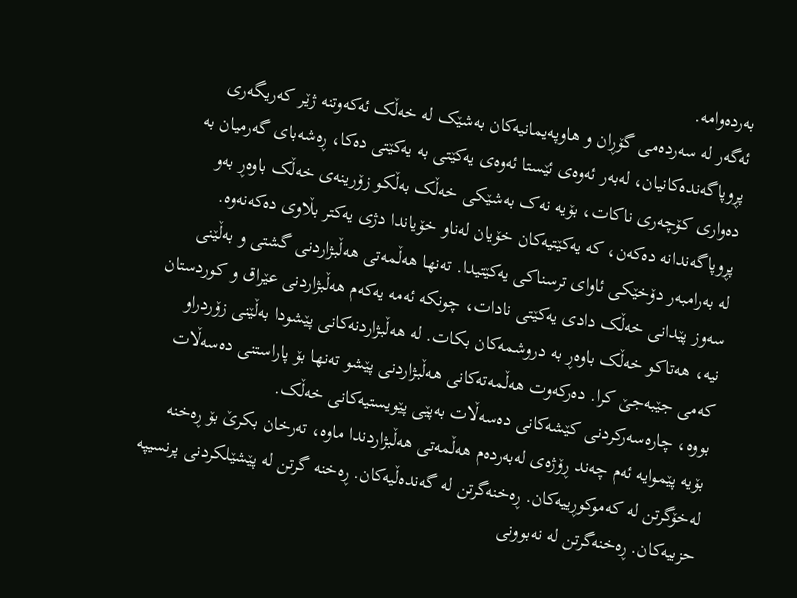بەردەوامە.
ئەگەر لە سەردەمی گۆڕان و ھاوپەیمانیەکان بەشێک لە خەڵک ئەکەوتنە ژێر کەریگەری پڕوپاگەندەکانیان، لەبەر ئەوەی ئێستا ئەوەی یەکێتی بە یەکێتی دەکا، ڕەشەبای گەرمیان بە دەواری کۆچەری ناکات، بۆیە نەک بەشێکی خەڵک بەڵکو زۆرینەی خەڵک باوەڕ بەو پڕوپاگەندانە دەکەن، کە یەکێتیەکان خۆیان لەناو خۆیاندا دژی یەکتر بڵاوی دەکەنەوە.
لە بەرامبەر دۆخێکی ئاوای ترسناکی یەکێتیدا. تەنھا ھەڵمەتی ھەڵبژاردنی گشتی و بەڵێنی سەوز پێدانی خەڵک دادی یەکێتی نادات، چونکە ئەمە یەکەم ھەڵبژاردنی عێراق و کوردستان نیە، ھەتاکو خەڵک باوەڕ بە دروشمەکان بکات. لە ھەڵبژاردنەکانی پێشودا بەڵێنی زۆردراو کەمی جێبەجێ کرا. دەرکەوت ھەڵمەتەکانی ھەڵبژاردنی پێشو تەنھا بۆ پاراستنی دەسەڵات بووە، چارەسەرکردنی کێشەکانی دەسەڵات بەپێی پێویستیەکانی خەڵک.
بۆیە پێموایە ئەم چەند ڕۆژەی لەبەردەم ھەڵمەتی ھەڵبژاردندا ماوە، تەرخان بکرێ بۆ ڕەخنە لەخۆگرتن لە کەموکوڕییەکان. ڕەخنەگرتن لە گەندەڵیەکان. ڕەخنە گرتن لە پێشێلکردنی پرنسیپە حزبیەکان. ڕەخنەگرتن لە نەبوونی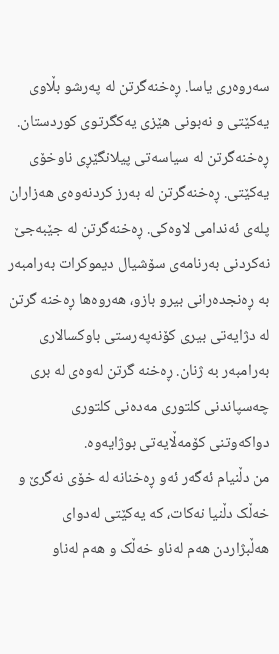سەروەری یاسا. ڕەخنەگرتن لە پەرشو بڵاوی یەکێتی و نەبونی ھێزی یەکگرتوی کوردستان. ڕەخنەگرتن لە سیاسەتی پیلانگێڕی ناوخۆی یەکێتی. ڕەخنەگرتن لە بەرز کردنەوەی ھەزاران پلەی ئەندامی لاوەکی. ڕەخنەگرتن لە جێبەجێ نەکردنی بەرنامەی سۆشیال دیموکرات بەرامبەر بە ڕەنجدەرانی بیرو بازو، ھەروەھا ڕەخنە گرتن لە دژایەتی بیری کۆنەپەرستی باوکسالاری بەرامبەر بە ژنان. ڕەخنە گرتن لەوەی لە بری چەسپاندنی کلتوری مەدەنی کلتوری دواکەوتنی کۆمەڵایەتی بوژایەوە.
من دڵنیام ئەگەر ئەو ڕەخنانە لە خۆی نەگرێ و خەڵک دڵنیا نەکات، کە یەکێتی لەدوای ھەڵبژاردن ھەم لەناو خەڵک و ھەم لەناو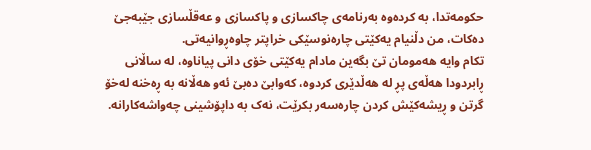حکومەتدا، بە کردەوە بەرنامەی چاکسازی و پاکسازی و عەقڵسازی جێبەجێ دەکات، من دڵنیام یەکێتی چارەنوسێکی خراپتر چاوەڕوانیەتی.
تکام وایە ھەمومان تێ بگەین مادام یەکێتی خۆی دانی پیاناوە، لە ساڵانی ڕابردودا ھەڵەی پڕ لە ھەڵدێری کردوە، کەوابێ دەبێ ئەو ھەڵانە بە ڕەخنە لەخۆ گرتن و ڕیشەکێش کردن چارەسەر بکرێت، نەک بە داپۆشینی چەواشەکارانە.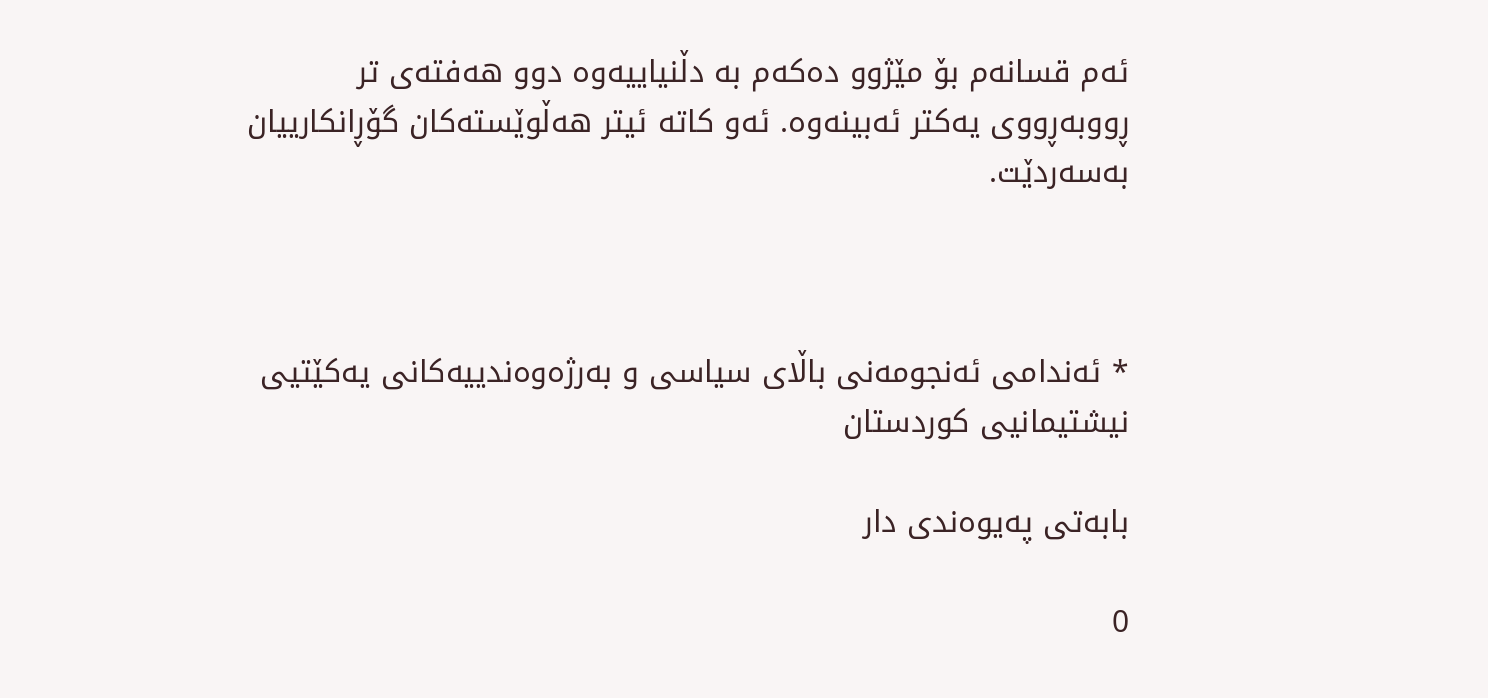ئەم قسانەم بۆ مێژوو دەکەم بە دڵنیاییەوە دوو هەفتەی تر ڕووبەڕووی یەکتر ئەبینەوە. ئەو کاتە ئیتر ھەڵوێستەکان گۆڕانکارییان بەسەردێت.



* ئه‌ندامی ئه‌نجومه‌نی باڵای سیاسی و به‌رژه‌وه‌ندییه‌كانی یه‌كێتیی نیشتیمانیی كوردستان

بابەتی پەیوەندی دار

0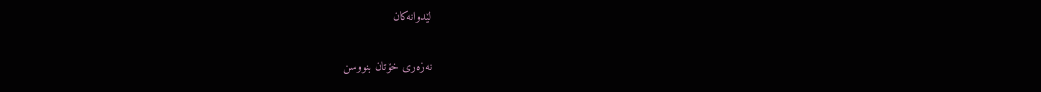لێدوانەکان

نەزەری خۆتان بنووسن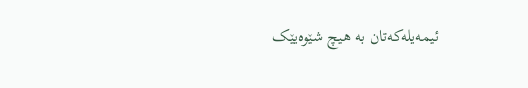ئیمەیلەکەتان بە هیچ شێوەیێک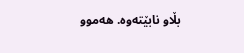بڵاو نابێتەوە. هەموو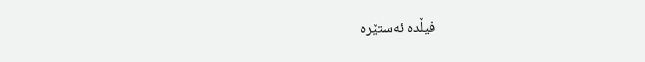فیڵدە ئەستێرە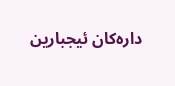دارەکان ئیجبارین